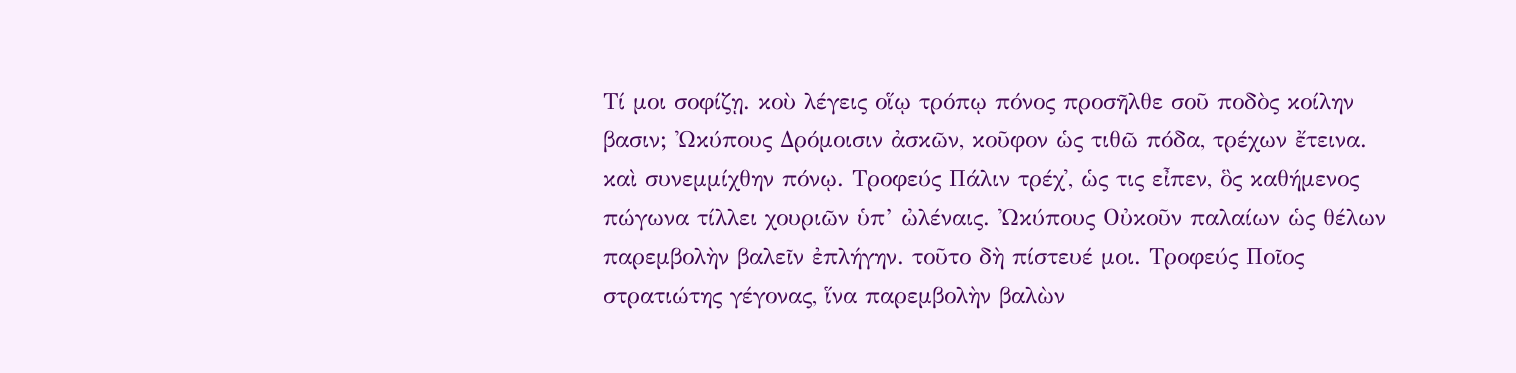Τί μοι σοφίζῃ. κοὺ λέγεις οἵῳ τρόπῳ πόνος προσῆλθε σοῦ ποδὸς κοίλην βασιν; Ὠκύπους Δρόμοισιν ἀσκῶν, κοῦφον ὡς τιθῶ πόδα, τρέχων ἔτεινα. καὶ συνεμμίχθην πόνῳ. Τροφεύς Πάλιν τρέχ᾿, ὡς τις εἶπεν, ὃς καθήμενος πώγωνα τίλλει χουριῶν ὑπ’ ὠλέναις. Ὠκύπους Οὐκοῦν παλαίων ὡς θέλων παρεμβολὴν βαλεῖν ἐπλήγην. τοῦτο δὴ πίστευέ μοι. Τροφεύς Ποῖος στρατιώτης γέγονας, ἵνα παρεμβολὴν βαλὼν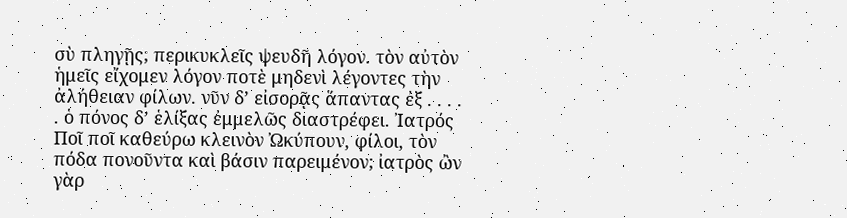σὺ πληγῇς; περικυκλεῖς ψευδῆ λόγον. τὸν αὐτὸν ἡμεῖς εἴχομεν λόγον ποτὲ μηδενὶ λέγοντες τὴν ἀλήθειαν φίλων. νῦν δ’ εἰσορᾷς ἅπαντας ἐξ . . . . . ὁ πόνος δ’ ἑλίξας ἐμμελῶς διαστρέφει. Ἰατρός Ποῖ ποῖ καθεύρω κλεινὸν Ὠκύπουν, φίλοι, τὸν πόδα πονοῦντα καὶ βάσιν παρειμένον; ἰατρὸς ὢν γὰρ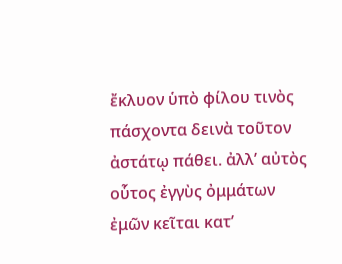ἔκλυον ὑπὸ φίλου τινὸς πάσχοντα δεινὰ τοῦτον ἀστάτῳ πάθει. ἀλλ’ αὐτὸς οὗτος ἐγγὺς ὀμμάτων ἐμῶν κεῖται κατ’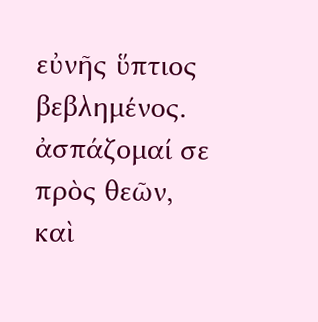εὐνῆς ὕπτιος βεβλημένος. ἀσπάζομαί σε πρὸς θεῶν, καὶ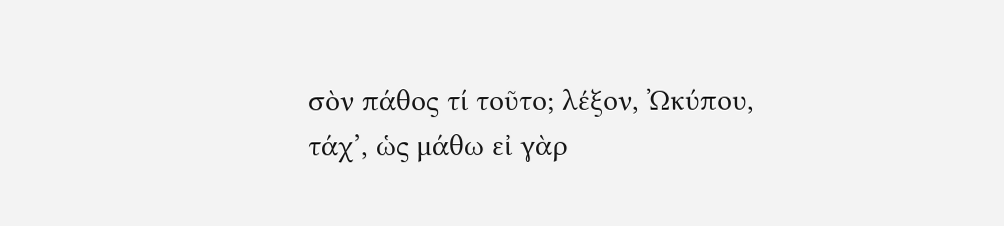σὸν πάθος τί τοῦτο; λέξον, Ὠκύπου, τάχ’, ὡς μάθω εἰ γὰρ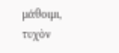μάθοιμι, τυχὸν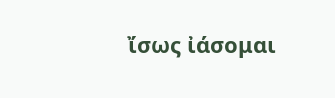ἴσως ἰάσομαι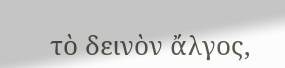τὸ δεινὸν ἄλγος,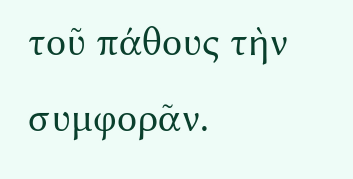τοῦ πάθους τὴν συμφορᾶν.